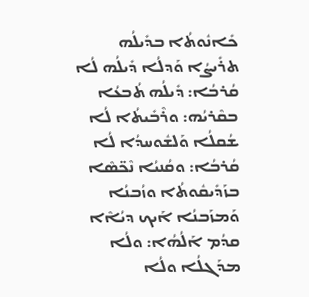ܟܺܐܢܽܘܬܳܐ ܒܕܺܝܠܳܗ ܬܪܺܝܨܳܐ ܘܰܕܠܳܐ ܕܺܝܠܳܗ ܠܳܐ ܩܳܪܒܳܐ: ܕܺܝܠܳܗ ܬܳܒܥܳܐ ܒܩܶܪܝܳܗ: ܘܪܶܒܺܝܬܳܐ ܠܳܐ ܫܳܩܠܳܐ ܘܰܠܫܽܘܚܕܳܐ ܠܳܐ ܩܳܪܒܳܐ: ܘܩܳܢܝܳܐ ܢܶܟ̈ܣܶܐ ܒܙܰܕܺܝܩܽܘܬܳܐ ܘܙܳܒܢܳܐ ܘܰܡܙܰܒܢܳܐ ܐܰܝܟ ܕܝܳܐܶܐ ܩܕܳܡ ܐܰܠܳܗܳܐ: ܘܠܳܐ ܡܕܰܓܠܳܐ ܘܠܳܐ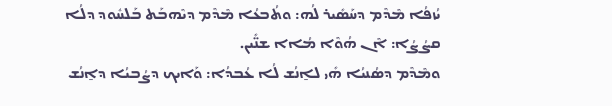ܝܳܙܦܳܐ ܡܶܕܶܡ ܕܚܰܣܺܝܪ ܠܳܗ: ܘܬܳܒܥܳܐ ܡܶܕܶܡ ܕܝܶܗܒܰܬ ܒܰܠܚܽܘܕ ܕܠܳܐ ܩܨܳܨܳܐ: ܐܶܢ ܗܳܘܶܐ ܡܳܐܐ ܫܢ̈ܺܝܢ.
ܘܡܶܕܶܡ ܕܣܳܢܝܳܐ ܗܺܝ ܠܐ̱ܢܳܫ ܠܳܐ ܥܳܒܕܳܐ: ܘܰܐܝܟ ܕܨܳܒܝܳܐ ܕܐ̱ܢܳܫ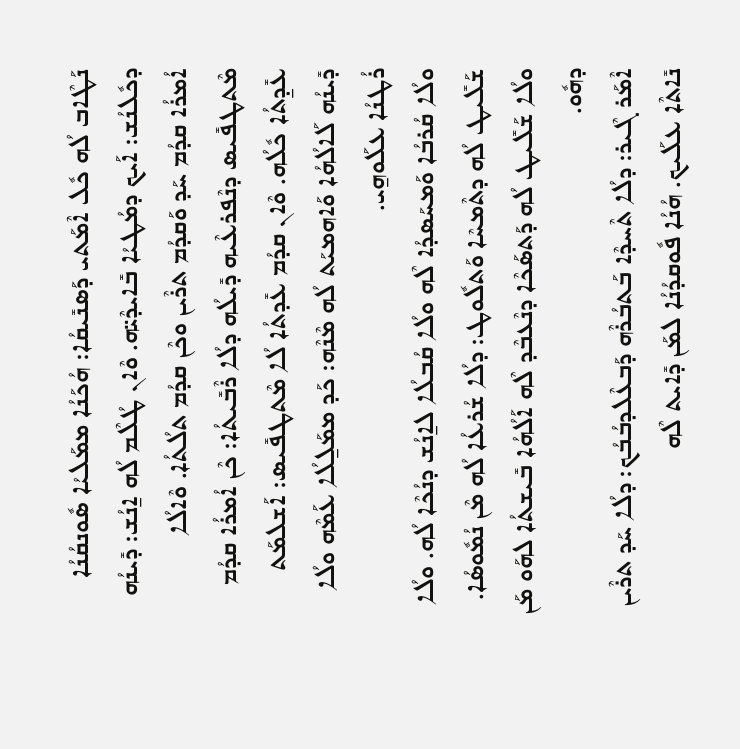ܢܰܛܶܐܒ ܠܳܗ ܟܽܠ ܐܶܡܰܬܝ ܕܰܣܢܺܝܩܳܐ: ܗܳܟܰܢܳܐ ܡܡܰܠܝܳܐ ܣܽܘܢܩܳܢܳܐ ܕܟܽܠܢܳܫ: ܐܰܝܟ ܕܡܳܛܝܳܐ ܒܺܐܝܕܶܝ̈ܗ. ܘܶܐܢ ܛܳܠܶܡ ܠܳܗ ܐ̱ܢܳܫ: ܕܺܝܢܳܗ ܐܳܡܪܳܐ ܩܕܳܡ ܚܰܕ ܘܰܩܕܳܡ ܬܪܶܝܢ ܘܟܶܢ ܩܕܳܡ ܬܠܳܬܳܐ. ܘܶܐܠܳܐ ܡܶܬܛܦܺܝܣ ܕܢܶܦܪܥܶܝܗ ܕܺܝܠܳܗ ܕܠܳܐ ܪܶܒܺܝܬܳܐ: ܟܶܢ ܐܳܡܪܳܐ ܩܕܳܡ ܥܺܕ̱ܬܳܐ ܟܽܠܳܗ. ܘܶܐܢ ܩܕܳܡ ܥܺܕܬܳܐ ܠܳܐ ܡܶܬܛܦܺܝܣ: ܐܰܫܠܡܰܬ ܕܺܝܢܳܗ ܠܰܐܠܳܗܳܐ ܘܰܐܗܡܝܰܬ ܠܳܗ ܡܶܢܶܗ: ܟܰܕ ܡܡܰܠ̱ܠܳܐ ܥܰܡܶܗ ܘܠܳܐ ܪܳܛܢܳܐ ܥܠܰܘܗ̱ܝ.
ܘܠܳܐ ܩܳܪܒܳܐ ܘܰܡܚܰܣܕܳܐ ܠܶܗ ܘܠܳܐ ܩܳܒܠܳܐ ܠܐ̱ܢܳܫ ܕܢܳܟܶܐ ܠܳܗ. ܘܠܳܐ ܫܰܠܺܝܛ ܠܳܗ ܕܬܶܡܚܶܐ ܘܰܬܠܽܘܛ: ܕܠܳܐ ܫܳܪܥܳܐ ܠܳܗ ܡܶܢ ܢܳܡܽܘܣܳܐ. ܘܠܳܐ ܫܰܠܺܝܛ ܠܳܗ ܕܰܬܣܰܟܶܐ ܕܢܶܥܒܶܕ ܠܶܗ ܐܰܠܳܗܳܐ ܒܺܝܫܬܳܐ ܠܗܰܘ ܡܰܢ ܕܗܽܘ.
ܐܶܡܰܪ ܓܶܝܪ: ܕܠܳܐ ܬܶܚܕܶܐ ܒܰܬܒܳܪܶܗ ܕܰܒܥܶܠܕܒܳܒܳܟ: ܕܠܳܐ ܚܰܕ ܬܪܶܝܢ ܢܺܐܬܶܐ ܥܠܰܝܟ. ܗܳܢܳܐ ܦܽܘܩܕܳܢܳܐ ܠܡܰܢ ܕܺܐܝܬ ܠܶܗ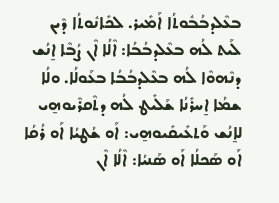ܒܥܶܠܕܒܳܒܽܘܬܳܐ ܐܰܡܺܝܪ. ܠܟܺܐܢܽܘܬܳܐ ܕܶܝܢ ܠܰܝܬ ܠܳܗ ܒܥܶܠܕܒܳܒܳܐ: ܐܶܠܳܐ ܐܶܢ ܨܳܒܶܐ ܐ̱ܢܳܫ ܕܢܶܗܘܶܐ ܠܳܗ ܒܥܶܠܕܒܳܒܳܐ ܒܥܰܘܠܳܐ. ܘܠܳܐ ܫܡܳܐ ܐ̱ܚܪܺܢܳܐ ܫܰܠܺܝܛ ܠܳܗ ܕܬܶܩܪܶܝܘܗ̱ܝ ܠܐ̱ܢܳܫ ܘܰܬܥܺܝܩܺܝܘܗ̱ܝ: ܐܰܘ ܫܳܛܝܳܐ ܐܰܘ ܪܳܩܳܐ ܐܰܘ ܣܰܟܠܳܐ ܐܰܘ ܣܰܢܝܳܐ: ܐܶܠܳܐ ܐܶܢ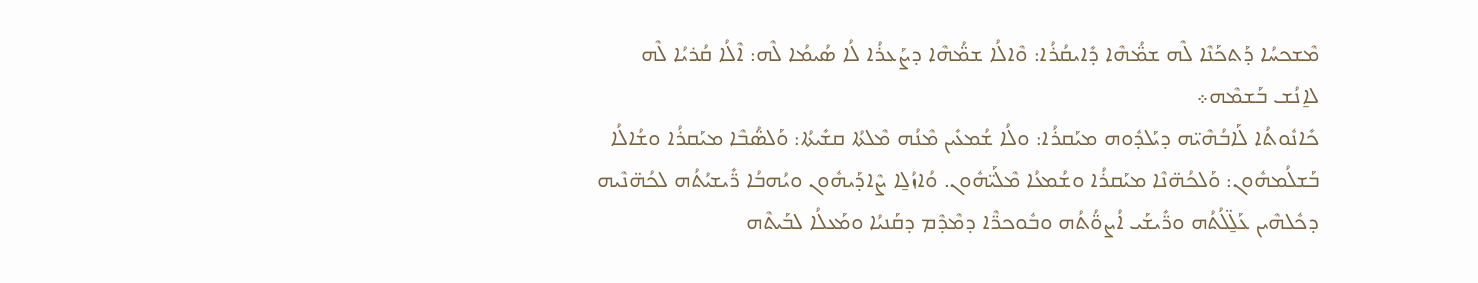ܡܶܫܟܚܳܐ ܕܰܬܟܰܢܶܐ ܠܶܗ ܫܡ̈ܳܗܶܐ ܕܺܐܝܩܳܪܳܐ: ܘܶܐܠܳܐ ܫܡ̈ܳܗܶܐ ܕܨܰܥܪܳܐ ܠܳܐ ܣܳܝܡܳܐ ܠܶܗ: ܐܶܠܳܐ ܩܳܪܝܳܐ ܠܶܗ ܠܐ̱ܢܳܫ ܒܰܫܡܶܗ܀
ܟܺܐܢܽܘܬܳܐ ܠܰܐܒܳܗܶܝ̈ܗ ܕܝܰܠܕܽܘܗ ܡܝܰܩܪܳܐ: ܘܠܳܐ ܫܳܡܥܺܝܢ ܡܶܢܳܗ ܡܶܠܬܳܐ ܩܫܺܝܬܳܐ: ܘܰܠܣ̈ܳܒܶܐ ܡܝܰܩܪܳܐ ܘܫܳܐܠܳܐ ܒܰܫܠܳܡܗܽܘܢ: ܘܰܠܟܳܗ̈ܢܶܐ ܡܝܰܩܪܳܐ ܘܫܳܡܥܳܐ ܡܶܠܰܝ̈ܗܽܘܢ. ܘܳܐܙܳܠ̱ܐ ܨܶܐܕܰܝܗܽܘܢ ܘܝܳܗܒܳܐ ܪ̈ܺܝܫܝܳܬܳܗ ܠܟܳܗ̈ܢܶܝܗ ܕܟܽܠܗܶܝܢ ܥܰܠ̱̈ܠܳܬܳܗ ܘܪ̈ܺܝܫܰܝ ܐܳܨܘ̈ܳܬܳܗ ܘܒܽܘܟܪ̈ܶܐ ܕܡܶܕܶܡ ܕܩܰܢܝܳܐ ܘܡܰܥܠܳܐ ܠܒܰܝܬܶܗ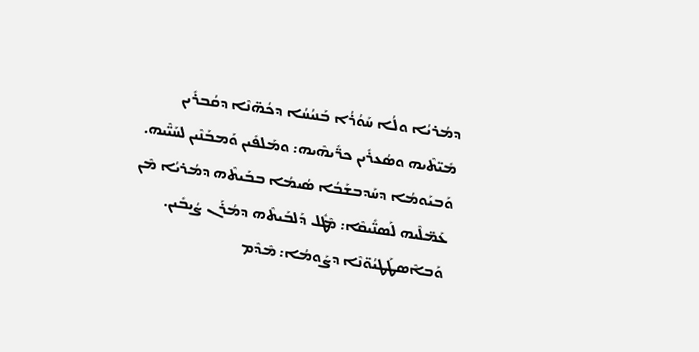ܕܡܳܪܝܳܐ ܘܠܳܐ ܚܰܘܳܪܳܐ ܒܰܢܝܳܚܳܐ ܕܟܳܗ̈ܢܶܐ ܕܩܳܒܪܺܝܢ ܡܺܝ̈ܬܶܝܗ ܘܣܳܥܪܺܝܢ ܟܪ̈ܺܝܗܶܝܗ: ܘܡܰܠܦܺܝܢ ܘܰܡܒܰܢܶܝܢ ܠܚܰܝ̈ܶܝܗ.
ܘܰܒܝܰܘܡܳܐ ܕܚܰܕܒܫܰܒܳܐ ܣܳܝܡܳܐ ܒܒܰܝܬܶܗ ܕܡܳܪܝܳܐ ܡܶܢ ܥܰܡ̈ܠܶܝܗ ܠܰܣܢ̈ܺܝܩܶܐ: ܡܶܛܽܠ ܕܰܠܒܰܝܬܶܗ ܕܡܳܪܰܢ ܨܳܝܒܺܝܢ. ܘܰܒܐܶܤܛܰܛܝܳܘ̈ܢܶܐ ܕܨܰܘܡܳܐ: ܡܶܕܶܡ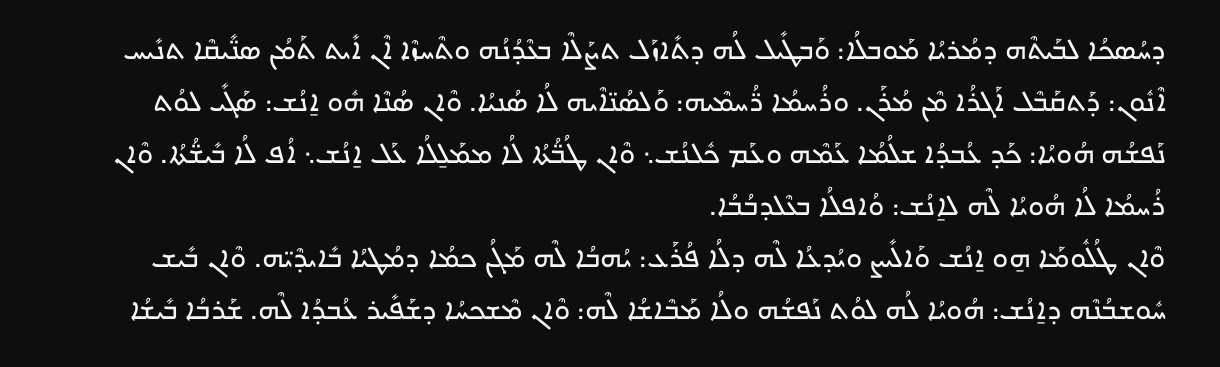ܕܚܳܣܟܳܐ ܠܒܰܝܬܶܗ ܕܡܳܪܝܳܐ ܡܰܘܒܠܳܐ: ܘܰܒܛܺܝܠ ܠܳܗ ܕܬܺܐܙܰܠ ܬܨܰܠܶܐ ܒܥܶܕܳܢܳܗ ܘܬܶܚܙܶܐ ܐܶܢ ܐܺܝܬ ܬܰܡܳܢ ܣܢ̈ܺܝܩܶܐ ܬܢܺܝܚ ܐܶܢܽܘܢ: ܕܰܬܩܰܒܶܠ ܐܰܓܪܳܐ ܡܶܢ ܡܳܪܰܢ. ܘܪܳܚܡܳܐ ܪ̈ܳܚܡܶܝܗ: ܘܰܠܣܳܢ̈ܐܶܝܗ ܠܳܐ ܣܳܢܝܳܐ. ܘܶܐܢ ܣܳܢܶܐ ܗܽܘ ܐ̱ܢܳܫ: ܣܰܓܺܝ ܠܘܳܬ ܢܰܦܫܳܗ ܗܳܘܝܳܐ: ܟܰܕ ܥܳܒܕܳܐ ܫܠܳܡܳܐ ܥܰܡܶܗ ܘܥܰܡ ܟܽܠܢܳܫ܆ ܘܶܐܢ ܛܳܒ̈ܳܬܳܐ ܠܳܐ ܡܡܰܠ̱ܠܳܐ ܥܰܠ ܐ̱ܢܳܫ܆ ܐܳܦ ܠܳܐ ܒܺܝܫ̈ܳܬܳܐ. ܘܶܐܢ ܪܳܚܡܳܐ ܠܳܐ ܗܳܘܝܳܐ ܠܶܗ ܠܐ̱ܢܳܫ: ܘܳܐܦܠܳܐ ܒܥܶܠܕܒܳܒܳܐ.
ܘܶܐܢ ܛܳܠܽܘܡܰܐ ܗ̱ܘ ܐ̱ܢܳܫ ܘܰܐܠܺܝܨ ܘܝܳܕܥܳܐ ܠܶܗ ܕܠܳܐ ܦܳܪܰܥ: ܝܳܗܒܳܐ ܠܶܗ ܡܰܓܳܢ ܟܡܳܐ ܕܡܳܛܝܳܐ ܒܺܐܝܕܶܝ̈ܗ. ܘܶܐܢ ܒܺܝܫ ܚܽܘܫܒܳܢܶܗ ܕܐ̱ܢܳܫ: ܗܳܘܝܳܐ ܠܳܗ ܠܘܳܬ ܢܰܦܫܳܗ ܘܠܳܐ ܡܰܒܶܐܫܳܐ ܠܶܗ: ܘܶܐܢ ܡܶܫܟܚܳܐ ܕܫܰܦܺܝܪ ܥܳܒܕܳܐ ܠܶܗ. ܫܰܪܒܳܐ ܒܺܝܫܳܐ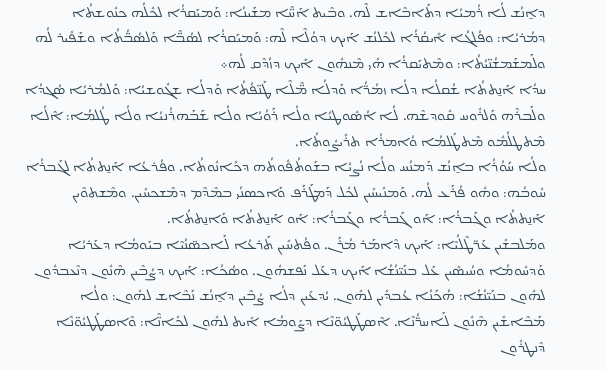ܕܐ̱ܢܳܫ ܠܳܐ ܪܳܡܝܳܐ ܕܬܰܐܒܶܐܫ ܠܶܗ. ܘܒܶܝܬ ܐܰܚ̈ܶܐ ܡܫܰܝܢܳܐ: ܘܰܡܝܰܩܪܳܐ ܠܟܽܠܳܗ ܟܢܽܘܫܬܳܐ ܕܡܳܪܝܳܐ: ܘܦܳܠܓܳܐ ܐܺܝܩܳܪܳܐ ܠܟܽܠܢܳܫ ܐܰܝܟ ܕܘܳܠܶܐ ܠܶܗ: ܘܰܡܝܰܩܪܳܐ ܠܣܳܒ̈ܶܐ ܘܰܠܣܳܒ̈ܳܬܳܐ ܘܫܰܦܺܝܪ ܠܳܗ ܘܠܰܡܫܰܡܫܳܢ̈ܝܳܬܳܐ: ܘܡܶܬܝܰܩܪܳܐ ܗܺܝ ܡܶܢܗܽܘܢ ܐܰܝܟ ܕܙܳܕܶܩ ܠܳܗ܀
ܚܕܳܐ ܐܰܢ̱ܬܬܳܐ ܫܳܩܠܳܐ ܕܠܳܐ ܙܡܳܪ̈ܳܐ ܘܰܕܠܳܐ ܡ̈ܶܠܶܐ ܛܰܢ̈ܦܳܬܳܐ ܘܰܕܠܳܐ ܫܓܽܘܫܝܳܐ: ܘܰܠܡܳܪܝܳܐ ܣܳܓܕܳܐ ܘܠܰܒܪܶܗ ܘܰܠܪܽܘܚ ܩܽܘܕܫܶܗ. ܠܳܐ ܐܳܣܽܘܛܝܳܐ ܘܠܳܐ ܪܰܘܳܝܳܐ ܘܠܳܐ ܫܰܒܰܗܪܳܢܝܳܐ ܘܠܳܐ ܛܳܠܡܳܐ: ܐܶܠܳܐ ܡܶܬܛܠܳܡܽܘ ܡܶܬܛܰܠܡܳܐ ܘܳܐܡܪܳܐ ܬܪܺܝܨܽܘܬܳܐ.
ܘܠܳܐ ܚܰܘܳܪܳܐ ܒܐ̱ܢܳܫ ܕܰܡܢܳܚ ܘܠܳܐ ܢܳܨܝܳܐ ܒܫܰܘܬܳܦܽܘܬܳܗ ܕܟܺܐܢܽܘܬܳܐ. ܘܦܳܪܥܳܐ ܐܰܢ̱ܬܬܳܐ ܠܓܰܒܪܳܐ ܚܽܘܒܳܗ: ܘܗܽܘ ܦܳܪܰܥ ܠܳܗ. ܘܰܡܢܺܝܚܺܝܢ ܠܟܽܠ ܕܰܡܛܰܪܰܦ ܘܰܐܟܣܢܳܝ ܒܡܶܕܶܡ ܕܡܶܫܟܚܺܝܢ. ܘܡܶܫܬܘܶܝܢ ܐܰܢ̱ܬܬܳܐ ܘܓܰܒܪܳܐ: ܐܰܘ ܓܰܒܪܳܐ ܘܓܰܒܪܳܐ: ܐܰܘ ܐܰܢ̱ܬܬܳܐ ܘܰܐܢ̱ܬܬܳܐ.
ܘܡܰܠܒܫܺܝܢ ܥܰܪ̈ܛܶܠܳܝܶܐ: ܐܰܝܟ ܕܶܐܡܰܪ ܡܳܪܰܢ. ܘܦܳܬܚܺܝܢ ܬܰܪܥܳܐ ܠܰܐܟܣ̈ܢܳܝܶܐ ܒܝܰܘܡܳܐ ܕܥܰܪܝܳܐ ܘܰܕܚܽܘܡܳܐ ܘܚܳܝܣܺܝܢ ܥܰܠ ܒܢܰܝ̈ܢܳܫܳܐ ܐܰܝܟ ܕܥܰܠ ܢܰܦܫܗܽܘܢ. ܘܣܳܟܳܐ: ܐܰܝܟ ܕܨܳܒܶܝܢ ܗܶܢܽܘܢ ܕܢܶܥܒܕܽܘܢ ܠܗܽܘܢ ܒܢܰܝ̈ܢܳܫܳܐ: ܗܳܟܰܢܳܐ ܥܳܒܕܺܝܢ ܠܗܽܘܢ. ܝܳܕܥܺܝܢ ܕܠܳܐ ܨܳܒܶܝܢ ܕܐ̱ܢܳܫ ܢܰܒܶܐܫ ܠܗܽܘܢ: ܘܠܳܐ ܡܰܒܶܐܫܺܝܢ ܗܶܢܽܘܢ ܠܰܐܚܪ̈ܳܢܶܐ. ܐܶܤܛܰܛܝܳܘ̈ܢܶܐ ܕܨܰܘܡܳܐ ܐܺܝܬ ܠܗܽܘܢ ܠܟܺܐܢ̈ܶܐ: ܘܶܐܤܛܰܛܝܳܘ̈ܢܶܐ ܕܶܢܛܪܽܘܢ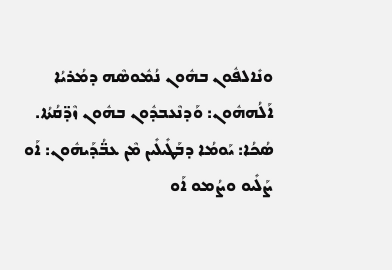ܘܢܺܐܠܦܽܘܢ ܒܗܽܘܢ ܢܳܡܽܘܣܶܗ ܕܡܳܪܝܳܐ ܐܰܠܳܗܗܽܘܢ: ܘܰܕܢܶܥܒܕܽܘܢ ܒܗܽܘܢ ܙܶܕ̈ܩܳܬܳܐ. ܣܳܟܳܐ: ܝܰܘܡܳܐ ܕܒܰܛܺܝܠܺܝܢ ܡܶܢ ܥܒ̈ܳܕܰܝܗܽܘܢ: ܐܰܘ ܨܰܠܺܝܘ ܘܨܳܡܘ ܐܰܘ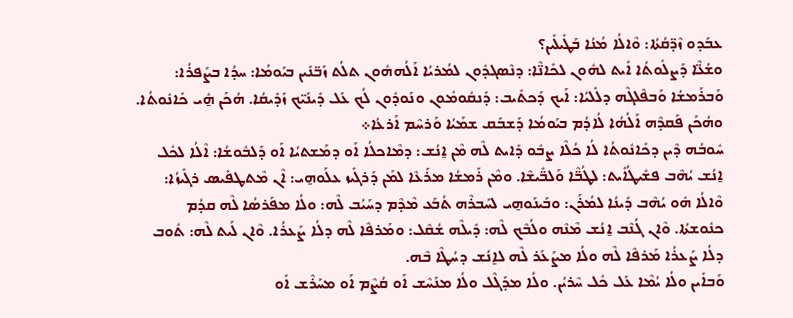ܥܒܰܕܘ ܙܶܕ̈ܩܳܬܳܐ: ܘܶܐܠܳܐ ܡܳܢܳܐ ܒܰܛܺܝܠܺܝܢ؟
ܘܫܳܥ̈ܶܐ ܕܰܨܠܽܘܬܳܐ ܐܺܝܬ ܠܗܽܘܢ ܠܟܺܐܢ̈ܶܐ: ܕܢܶܣܓܕܽܘܢ ܠܡܳܪܝܳܐ ܐܰܠܳܗܗܽܘܢ ܬܠܳܬ ܙܰܒ̈ܢܺܝܢ ܒܝܰܘܡܳܐ: ܚܕܳܐ ܒܨܰܦܪܳܐ: ܘܰܒܪܰܡܫܳܐ ܘܰܒܦܶܠܓܶܗ ܕܠܺܠܝܳܐ: ܐܰܝܟ ܕܰܟܬܺܝܒ: ܕܰܢܩܽܘܡܽܘܢ ܘܢܰܘܕܽܘܢ ܠܳܟ ܥܰܠ ܕܺܝܢܰܝ̈ܟ ܙܰܕܺܝܩܳܐ. ܗܳܟܰܢ ܗ̱ܽܝ ܟܺܐܢܽܘܬܳܐ. ܘܗܳܟܰܢ ܦܰܩܕܶܗ ܐܰܠܳܗܳܐ ܠܳܐܕܳܡ ܒܝܰܘܡܳܐ ܕܰܫܒܰܩ ܫܡܰܝܳܐ ܘܰܪܚܶܡ ܐܰܪܥܳܐ܀
ܚܽܘܒܳܗ ܕܶܝܢ ܕܟܺܐܢܽܘܬܳܐ ܠܳܐ ܟܳܠܶܐ ܨܒܽܘ ܕܺܐܝܬ ܠܶܗ ܡܶܢ ܐ̱ܢܳܫ: ܕܡܶܐܟܠܳܐ ܐܰܘ ܕܡܰܫܬܝܳܐ ܐܰܘ ܕܰܠܒܽܘܫܳܐ: ܐܶܠܳܐ ܠܟܽܠ ܐ̱ܢܳܫ ܝܳܗܶܒ ܦܫܺܝܛܳܐܺܝܬ: ܠܛܳܒ̈ܶܐ ܘܰܠܒ̈ܺܝܫܶܐ. ܘܡܶܢ ܪܰܡܫܳܐ ܡܪܰܥܶܐ ܠܡܰܢ ܕܰܪܓܺܝܙ ܥܠܰܘܗ̱ܝ: ܐܶܢ ܡܶܬܛܦܺܝܣ ܪܓܺܝܙܳܐ: ܘܶܐܠܳܐ ܗܽܘ ܝܳܗܶܒ ܕܺܝܢܳܐ ܠܡܳܪܰܢ: ܘܒܰܝܢܰܘܗ̱ܝ ܠܚܰܒܪܶܗ ܬܳܒܰܥ ܡܶܕܶܡ ܕܚܰܝܳܒ ܠܶܗ: ܘܠܳܐ ܡܦܰܪܣܳܐ ܠܶܗ ܩܕܳܡ ܟܢܽܘܫܬܳܐ. ܘܶܐܢ ܓܳܢܶܒ ܐ̱ܢܳܫ ܡܶܢܶܗ ܘܠܳܒܶܟ ܠܶܗ: ܕܺܝܠܶܗ ܫܳܩܶܠ: ܘܡܰܪܦܶܐ ܠܶܗ ܕܠܳܐ ܨܰܥܪܳܐ. ܘܶܐܢ ܠܰܝܬ ܠܶܗ: ܬܽܘܒ ܕܠܳܐ ܨܰܥܪܳܐ ܡܰܪܦܶܐ ܠܶܗ ܘܠܳܐ ܡܨܰܥܰܪ ܠܶܗ ܠܐ̱ܢܳܫ ܕܚܳܛܶܐ ܒܶܗ.
ܘܰܒܐܺܝܢ ܘܠܳܐ ܝܳܡܶܐ ܥܰܠ ܟܽܠ ܚܶܪܝܳܢ. ܘܠܳܐ ܡܕܰܓܶܠ ܘܠܳܐ ܡܢܰܚܶܫ ܐܰܘ ܩܳܨܶܡ ܐܰܘ ܡܚܰܪܶܫ ܐܰܘ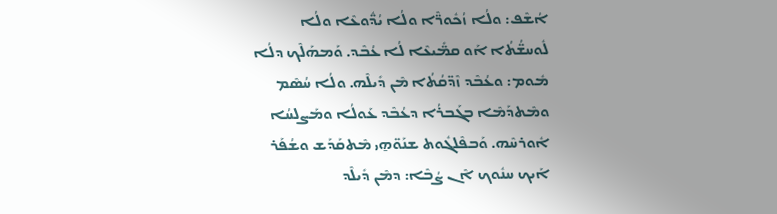ܐܳܫܶܦ: ܘܠܳܐ ܙܳܟܽܘܪ̈ܶܐ ܘܠܳܐ ܝܳܕ̈ܽܘܥܶܐ ܘܠܳܐ ܠܽܘܚܫ̈ܳܬܳܐ ܐܰܘ ܩܡ̈ܺܝܥܶܐ ܠܳܐ ܥܳܒܶܕ. ܘܰܡܗܰܠܶܟ ܕܠܳܐ ܡܽܘܡ: ܘܥܳܒܶܕ ܙܶܕ̈ܩܳܬܳܐ ܡܶܢ ܕܺܝܠܶܗ. ܘܠܳܐ ܚܳܣܶܡ ܘܡܶܬܕܰܡܶܐ ܒܓܰܒܪܳܐ ܕܥܳܒܶܕ ܥܰܘܠܳܐ ܘܡܰܨܠܚܳܐ ܐܽܘܪܚܶܗ. ܘܰܒܦܶܠܓܽܘܬ ܫܢܰܘ̈ܗ̱ܝ ܡܶܬܩܰܕܰܫ ܘܫܳܦܰܪ ܐܰܝܟ ܚܢܽܘܟ ܐܶܢ ܨܳܒܶܐ: ܕܡܶܢ ܕܺܝܠܶܕ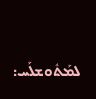ܠܡܰܬܽܘܫܠܰܚ: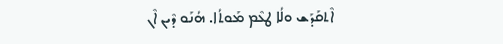ܐܶܬܩܰܕܰܫ ܘܠܳܐ ܛܥܶܡ ܡܰܘܬܳܐ. ܗܳܢܰܘ ܕܶܝܢ ܐܶܢ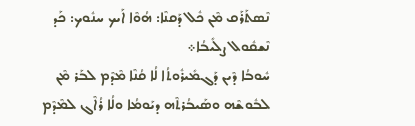ܢܶܣܬܰܪܰܩ ܡܶܢ ܟܽܠ ܕܰܩܢܶܐ: ܗܳܘܶܐ ܐܰܝܟ ܚܢܽܘܟ: ܟܰܕ ܢܶܫܩܽܘܠ ܨܠܺܝܒܳܐ܀
ܚܽܘܒܳܐ ܕܶܝܢ ܕܰܓܡܺܝܪܽܘܬܳܐ ܠܳܐ ܩܳܢܶܐ ܡܶܕܶܡ ܠܒܰܪ ܡܶܢ ܠܒܽܘܫܶܗ ܘܣܰܝܒܳܪܬܶܗ ܕܝܰܘܡܳܐ ܘܠܳܐ ܪܳܐܶܓ ܠܡܶܕܶܡ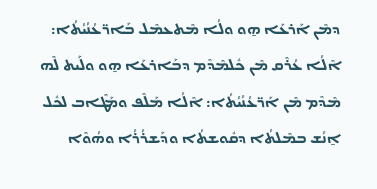ܕܡܶܢ ܐܰܪܥܰܐ ܗ̱ܘ ܘܠܳܐ ܡܶܬܥܡܶܠ ܒܰܐܪ̈ܥܳܢܳܝܳܬܳܐ: ܐܶܠܳܐ ܥܳܪܶܩ ܡܶܢ ܟܽܠܡܶܕܶܡ ܕܒܰܐܪܥܰܐ ܗ̱ܘ ܘܠܰܝܬ ܠܶܗ ܡܶܕܶܡ ܡܶܢ ܐܰܪ̈ܥܳܢܳܝܳܬܳܐ: ܐܶܠܳܐ ܡܰܠܶܦ ܘܡܰܛܶܐܒ ܠܟܽܠ ܐ̱ܢܳܫ ܒܡܶܠܬܳܐ ܕܩܽܘܫܬܳܐ ܘܕܰܫܪܳܪܳܐ ܘܗܳܘܶܐ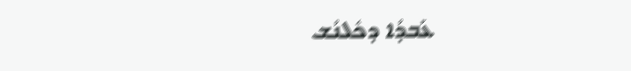ܥܰܒܕܳܐ ܕܟܽܠܢܳܫ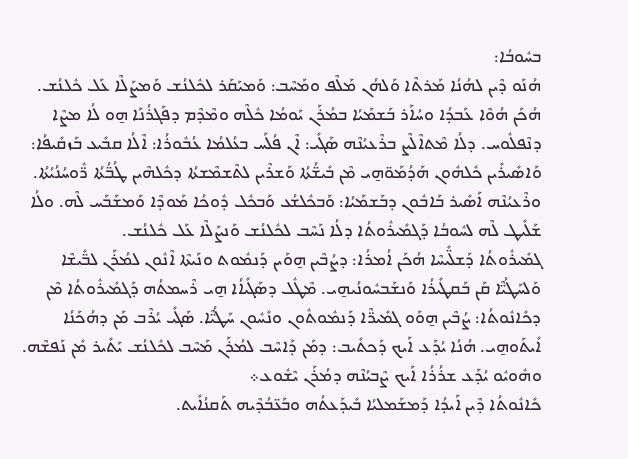ܒܚܽܘܒܳܐ:
ܗܳܢܰܘ ܕܶܝܢ ܠܗܳܢܳܐ ܡܰܪܬܶܐ ܘܰܠܗܳܢ ܡܰܠܶܦ ܘܡܰܚܶܒ: ܘܰܡܝܰܩܰܪ ܠܟܽܠܢܳܫ ܘܰܡܨܰܠܶܐ ܥܰܠ ܟܽܠܢܳܫ. ܗܳܟܰܢ ܗܳܘܶܐ ܥܰܒܕܳܐ ܘܚܳܐܰܪ ܒܰܫܡܰܝܳܐ ܒܡܳܪܰܢ ܝܰܘܡܳܐ ܟܽܠܶܗ ܘܡܶܕܶܡ ܕܦܰܓܪܳܢܰܐ ܗ̱ܘ ܠܳܐ ܡܨܶܐ ܕܢܶܦܠܽܘܚ. ܕܠܳܐ ܡܶܬܐܶܠܶܨ ܒܪܶܥܝܳܢܶܗ ܣܰܓܺܝ: ܐܶܢ ܦܳܠܰܚ ܒܥܳܠܡܳܐ ܥܳܒܽܘܪܳܐ: ܐܶܠܳܐ ܩܒܺܝܥ ܒܰܙܩܺܝܦܳܐ: ܘܰܐܣܺܝܪܺܝܢ ܟܽܠܗܽܘܢ ܗܰܕܳܡܰܘ̈ܗ̱ܝ ܡܶܢ ܒܺܝܫ̈ܳܬܳܐ ܘܰܫܪܶܝܢ ܠܬܶܫܡܶܫܬܳܐ ܕܟܽܠܗܶܝܢ ܛܳܒ̈ܳܬܳܐ ܪ̈ܽܘܚܳܢܳܝܳܬܳܐ. ܘܪܶܥܝܳܢܶܗ ܐܰܣܺܝܪ ܒܰܐܒܽܘܢ ܕܒܰܫܡܰܝܳܐ: ܘܰܒܟܽܠܫܳܥ ܘܰܒܟܽܠ ܕܽܘܟܳܐ ܡܰܘܕܶܐ ܘܰܡܫܰܒܰܚ ܠܶܗ. ܘܠܳܐ ܫܰܠܺܝܛ ܠܶܗ ܠܚܽܘܒܳܐ ܕܰܓܡܺܝܪܽܘܬܳܐ ܕܠܳܐ ܢܰܚܶܒ ܠܟܽܠܢܳܫ ܘܰܢܨܰܠܶܐ ܥܰܠ ܟܽܠܢܳܫ.
ܓܡܺܝܪܽܘܬܳܐ ܕܰܫܠ̈ܺܝܚܶܐ ܗܳܟܰܢ ܐܳܡܪܳܐ: ܕܨܳܒܶܝܢ ܗ̱ܘܰܝܢ ܕܰܢܡܽܘܬ ܘܢܰܝܬܶܐ ܐܶܢܽܘܢ ܠܡܳܪܰܢ ܠܒ̈ܺܝܫܶܐ ܘܰܠܚܰܛܳܝ̈ܶܐ ܩܰܢ ܒܰܩܛܺܝܪܳܐ ܘܰܢܫܰܒܚܽܘܢܳܝܗ̱ܝ. ܡܶܛܽܠ ܕܣܰܓܺܝܐܳܐ ܗ̱ܝ ܪܶܚܡܬܳܗ ܕܰܓܡܺܝܪܽܘܬܳܐ ܡܶܢ ܕܟܺܐܢܽܘܬܳܐ: ܨܳܒܶܝܢ ܗ̱ܘܰܘ ܓܡܺܝܪ̈ܶܐ ܕܰܢܡܽܘܬܽܘܢ ܘܢܺܚܽܘܢ ܚܰܛܳܝ̈ܶܐ. ܣܰܓܺܝ ܝܳܪܶܒ ܡܰܢ ܕܗܳܟܰܢܳܐ ܐܺܝܬܰܘܗ̱ܝ. ܗܳܢܳܐ ܝܳܕܰܥ ܐܰܝܟ ܕܰܟܬܺܝܒ: ܕܡܰܢ ܕܰܐܚܶܒ ܠܡܳܪܰܢ ܡܰܚܶܒ ܠܟܽܠܢܳܫ ܝܰܬܺܝܪ ܡܺܢ ܢܰܦܫܶܗ. ܘܗܽܘܝܽܘ ܝܳܕܰܥ ܫܪܳܪܳܐ ܐܰܝܟ ܨܶܒܝܳܢܶܗ ܕܡܳܪܰܢ ܝܶܫܽܘܥ܀
ܟܺܐܢܽܘܬܳܐ ܕܶܝܢ ܐܰܝܕܳܐ ܕܰܡܫܰܡܠܝܳܐ ܒܺܝܕܰܥܬܳܗ ܘܒܰܥ̈ܒܳܕܶܝܗ ܬܰܩܢܳܐܺܝܬ.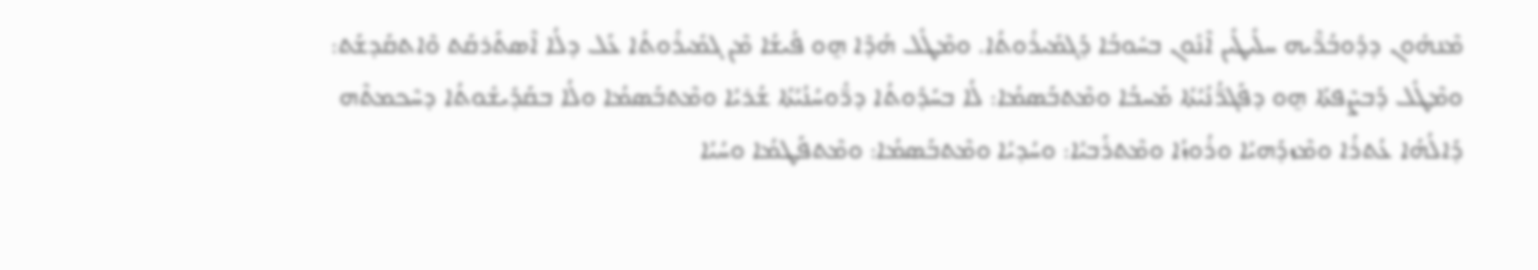ܡܶܢܗܽܘܢ ܕܕܽܘܒܳܪ̈ܶܝܗ ܚܠܺܝܛܺܝܢ ܐܶܢܽܘܢ ܒܚܽܘܒܳܐ ܕܰܓܡܺܝܪܽܘܬܳܐ. ܘܡܶܛܽܠ ܗܳܕܶܐ ܗ̱ܘ ܦܳܝܫܳܐ ܡܶܢ ܓܡܺܝܪܽܘܬܳܐ ܥܰܠ ܕܠܳܐ ܐܶܣܬܰܪܩܰܬ ܘܶܐܬܩܰܕܫܰܬ: ܘܡܶܛܽܠ ܕܰܒܨܶܦܬܰܐ ܗ̱ܘ ܕܦܰܓܪ̈ܳܢܳܝܳܬܳܐ ܡܰܚܒܳܐ ܘܡܶܬܒܰܣܡܳܐ: ܠܳܐ ܒܚܰܕܽܘܬܳܐ ܕܪ̈ܽܘܚܳܢܳܝܳܬܳܐ ܫܳܪܝܳܐ ܘܡܶܬܒܰܣܡܳܐ ܘܠܳܐ ܒܩܰܕܺܝܫܽܘܬܳܐ ܕܚܶܟܡܬܶܗ ܕܰܐܠܳܗܳܐ ܥܳܬܪܳܐ ܘܡܶܙܕܰܗܝܳܐ ܘܪܳܘܙܳܐ ܘܡܶܬܪܰܒܝܳܐ: ܘܚܳܕܝܳܐ ܘܡܶܬܒܰܣܡܳܐ: ܘܡܶܬܦܰܛܡܳܐ ܘܚܳܝܳܐ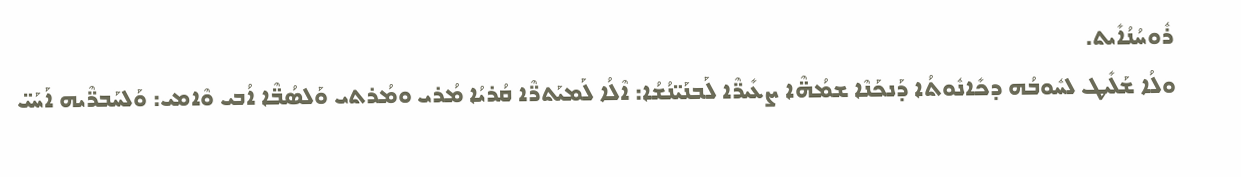ܪܽܘܚܳܢܳܐܺܝܬ.
ܘܠܳܐ ܫܰܠܺܝܛ ܠܚܽܘܒܳܗ ܕܟܺܐܢܽܘܬܳܐ ܕܰܢܟܰܢܶܐ ܫܡܳܗ̈ܶܐ ܨܥܺܝܪ̈ܶܐ ܠܰܒܢܰܝ̈ܢܳܫܳܐ: ܐܶܠܳܐ ܠܰܡܝܰܬܪ̈ܶܐ ܩܳܪܝܳܐ ܡܳܪܝ ܘܡܳܪܬܝ ܘܰܠܣܳܒ̈ܶܐ ܐܳܒܝ ܘܶܐܡܝ: ܘܰܠܚܰܒܪ̈ܶܝܗ ܐܰܚܰܝ̈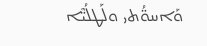ܘܰܐܚܘ̈ܳܬܝ ܘܠܰܛܠܳܝ̈ܶܐ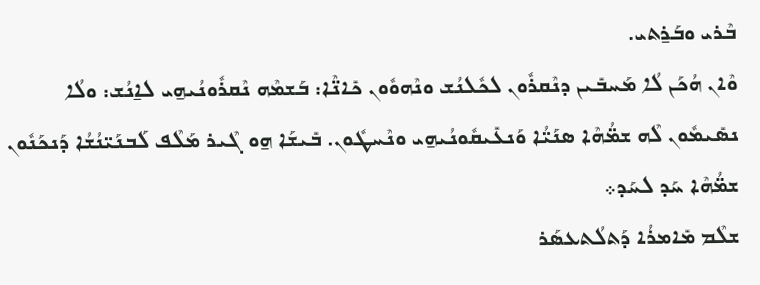ܒܶܪܝ ܘܒܰܪ̱ܬܝ.
ܘܶܐܢ ܗܳܟܰܢ ܠܳܐ ܡܰܚܒܺܝܢ ܕܢܶܩܪܽܘܢ ܠܟܽܠܢܳܫ ܘܢܶܗܘܽܘܢ ܟܺܐܢ̈ܶܐ: ܒܰܫܡܶܗ ܢܶܩܪܽܘܢܳܝܗ̱ܝ ܠܐ̱ܢܳܫ: ܘܠܳܐ ܢܣܺܝܡܽܘܢ ܠܶܗ ܫܡ̈ܳܗܶܐ ܣܢܰܝ̈ܳܐ ܘܰܢܥܺܝܩܽܘܢܳܝܗ̱ܝ ܘܢܶܚܛܽܘܢ. ܒܺܝܫܰܐ ܗ̱ܘ ܓܶܝܪ ܡܰܠܶܦ ܠܰܒܢܰܝ̈ܢܳܫܳܐ ܕܰܢܟܰܢܽܘܢ ܫܡ̈ܳܗܶܐ ܚܰܕ ܠܚܰܕ܀
ܫܠܶܡ ܡܺܐܡܪܳܐ ܕܰܬܠܳܬܥܣܰܪ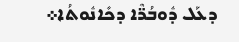ܕܥܰܠ ܕܽܘܒܳܪ̈ܶܐ ܕܟܺܐܢܽܘܬܳܐ܀